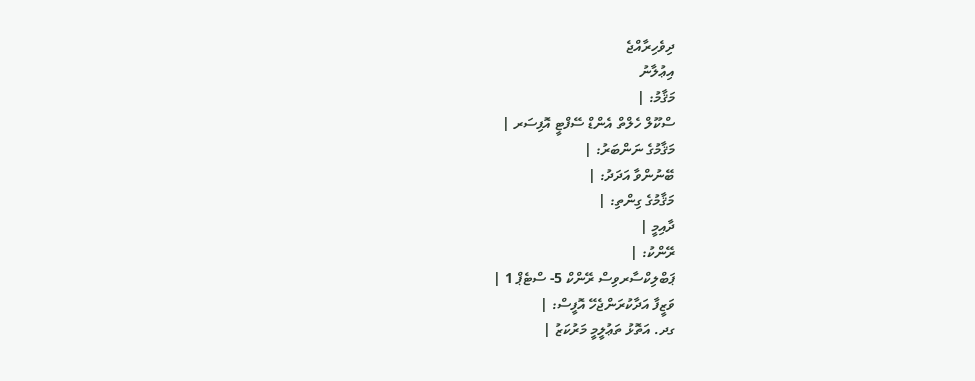ދިވެހިރާއްޖެ
އިޢުލާނު
މަޤާމު: |
ސްކޫލް ހެލްތް އެންޑް ސޭފްޓީ އޮފިސަރ |
މަޤާމުގެ ނަންބަރު: |
ބޭނުންވާ އަދަދު: |
މަޤާމުގެ ގިންތި: |
ދާއިމީ |
ރޭންކު: |
ޕަބްލިކްސާރވިސް ރޭންކް 5- ސްޓެޕް 1 |
ވަޒީފާ އަދާކުރަންޖެހޭ އޮފީސް: |
ގދ. އަތޮޅު ތަޢުލީމީ މަރުކަޒު |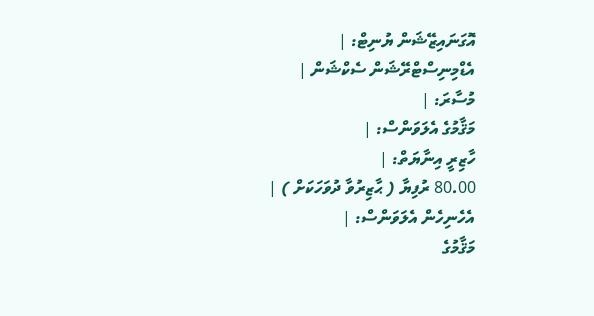އޮގަނައިޒޭޝަން ޔުނިޓް: |
އެޑްމިނިސްޓްރޭޝަން ސެކްޝަން |
މުސާރަ: |
މަޤާމުގެ އެލަވަންސް: |
ހާޒިރީ އިނާޔަތް: |
80.00 ރުފިޔާ ( ޙާޒިރުވާ ދުވަހަކަށް ) |
އެހެނިހެން އެލަވަންސް: |
މަޤާމުގެ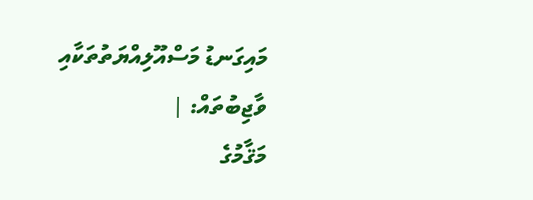މައިގަނޑު މަސްއޫލިއްޔަތުތަކާއި ވާޖިބުތައް: |
މަޤާމުގެ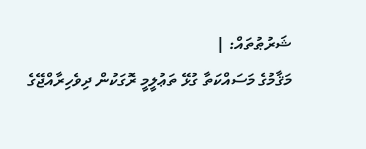ޝަރުޠުތައް: |
މަޤާމުގެ މަސައްކަތާ ގުޅޭ ތަޢުލީމީ ރޮގަކުން ދިވެހިރާއްޖޭގެ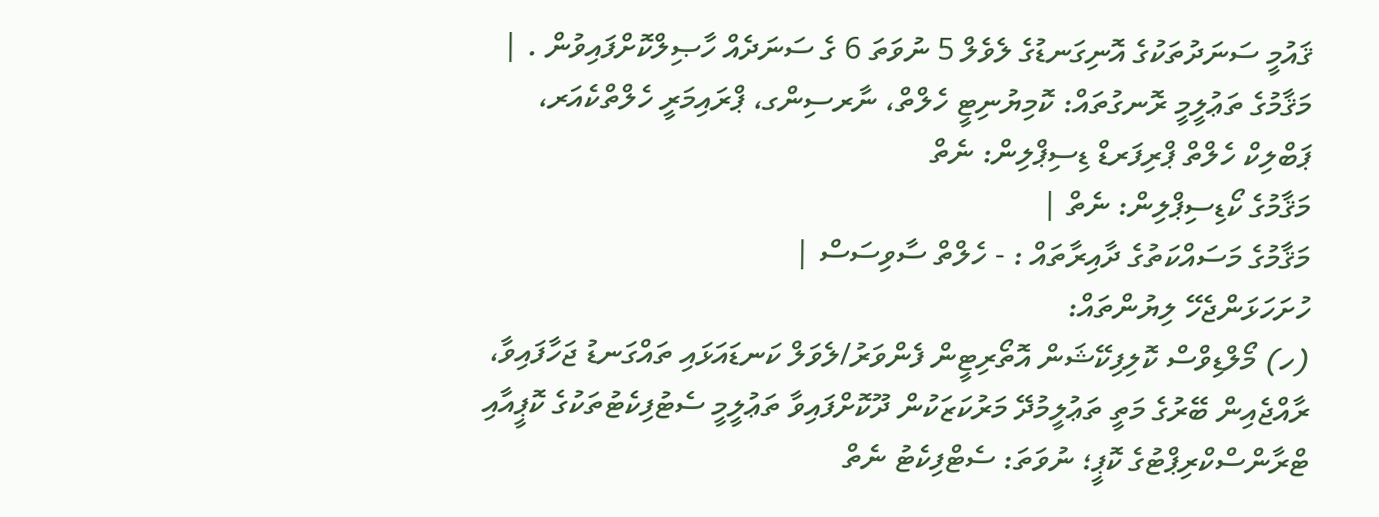ޤައުމީ ސަނަދުތަކުގެ އޮނިގަނޑުގެ ލެވެލް 5 ނުވަތަ 6 ގެ ސަނަދެއް ހާޞިލްކޮށްފައިވުން . |
މަޤާމުގެ ތަޢުލީމީ ރޮނގުތައް: ކޮމިޔުނިޓީ ހެލްތް، ނާރސިންގ، ޕްރައިމަރީ ހެލްތްކެއަރ، ޕަބްލިކް ހެލްތް ޕްރިފަރޑް ޑިސިޕްލިން: ނެތް
މަޤާމުގެ ކޯޑިސިޕްލިން: ނެތް |
މަޤާމުގެ މަސައްކަތުގެ ދާއިރާތައް : - ހެލްތް ސާވިސަސް |
ހުށަހަޅަންޖެހޭ ލިޔުންތައް:
(ހ) މޯލްޑިވްސް ކޮލިފިކޭޝަން އޮތޯރިޓީން ފެންވަރު/ލެވަލް ކަނޑައަޅައި ތައްގަނޑު ޖަހާފައިވާ، ރާއްޖެއިން ބޭރުގެ މަތީ ތަޢުލީމުދޭ މަރުކަޒަކުން ދޫކޮށްފައިވާ ތަޢުލީމީ ސެޓުފިކެޓުތަކުގެ ކޮޕީއާއި ޓްރާންސްކްރިޕްޓުގެ ކޮޕީ؛ ނުވަތަ: ސެޓްފިކެޓު ނެތް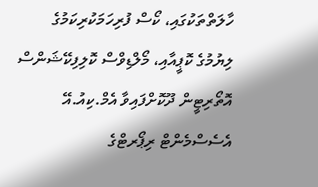ހާލަތްތަކުގައި، ކޯސް ފުރިހަމަކުރިކަމުގެ ލިޔުމުގެ ކޮޕީއާއި، މޯލްޑިވްސް ކޮލިފިކޭޝަންސް އޮތޯރިޓީން ދޫކޮށްފައިވާ އެމް.ކިއު.އޭ އެސެސްމެންޓް ރިޕޯރޓްގެ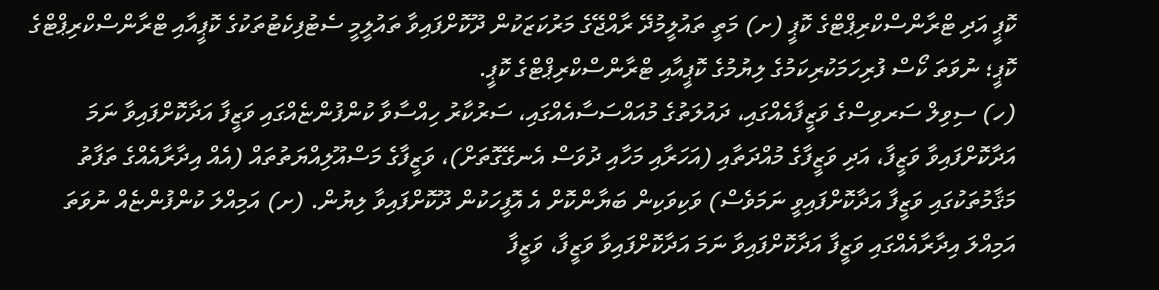ކޮޕީ އަދި ޓްރާންސްކްރިޕްޓްގެ ކޮޕީ (ށ) މަތީ ތައުލީމުދޭ ރާއްޖޭގެ މަރުކަޒަކުން ދޫކޮށްފައިވާ ތައުލީމީ ސެޓުފިކެޓުތަކުގެ ކޮޕީއާއި ޓްރާންސްކްރިޕްޓްގެ ކޮޕީ؛ ނުވަތަ ކޯސް ފުރިހަމަކުރިކަމުގެ ލިޔުމުގެ ކޮޕީއާއި ޓްރާންސްކްރިޕްޓްގެ ކޮޕީ.
(ހ) ސިވިލް ސަރވިސްގެ ވަޒީފާއެއްގައި، ދައުލަތުގެ މުއައްސަސާއެއްގައި، ސަރުކާރު ހިއްސާވާ ކުންފުންޏެއްގައި ވަޒީފާ އަދާކޮށްފައިވާ ނަމަ އަދާކޮށްފައިވާ ވަޒީފާ، އަދި ވަޒީފާގެ މުއްދަތާއި (އަހަރާއި މަހާއި ދުވަސް އެނގޭގޮތަށް)، ވަޒީފާގެ މަސްއޫލިއްޔަތުތައް (އެއް އިދާރާއެއްގެ ތަފާތު މަޤާމުތަކުގައި ވަޒީފާ އަދާކޮށްފައިވީ ނަމަވެސް) ވަކިވަކިން ބަޔާންކޮށް އެ އޮފީހަކުން ދޫކޮށްފައިވާ ލިޔުން. (ށ) އަމިއްލަ ކުންފުންޏެއް ނުވަތަ އަމިއްލަ އިދާރާއެއްގައި ވަޒީފާ އަދާކޮށްފައިވާ ނަމަ އަދާކޮށްފައިވާ ވަޒީފާ، ވަޒީފާ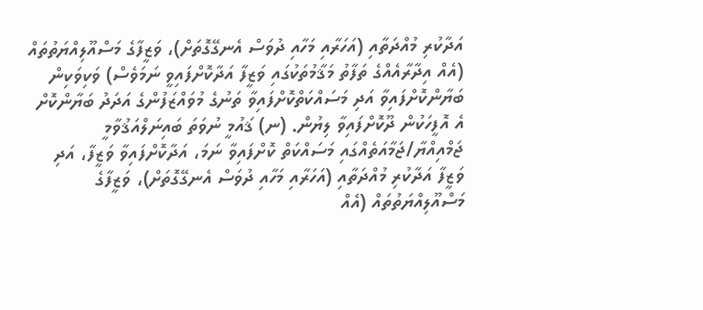އަދާކުރި މުއްދަތާއި (އަހަރާއި މަހާއި ދުވަސް އެނގޭގޮތަށް)، ވަޒީފާގެ މަސްއޫލިއްޔަތުތައް (އެއް އިދާރާއެއްގެ ތަފާތު މަޤާމުތަކުގައި ވަޒީފާ އަދާކޮށްފައިވީ ނަމަވެސް) ވަކިވަކިން ބަޔާންކޮށްފައިވާ އަދި މަސައްކަތްކޮށްފައިވާ ތަނުގެ މުވައްޒަފުންގެ އަދަދު ބަޔާންކޮށް އެ އޮފީހަކުން ދޫކޮށްފައިވާ ލިޔުން. (ނ) ޤައުމީ ނުވަތަ ބައިނަލްއަޤުވާމީ ޖަމްއިއްޔާ/ޖަމާއަތެއްގައި މަސައްކަތް ކޮށްފައިވާ ނަމަ، އަދާކޮށްފައިވާ ވަޒީފާ، އަދި ވަޒީފާ އަދާކުރި މުއްދަތާއި (އަހަރާއި މަހާއި ދުވަސް އެނގޭގޮތަށް)، ވަޒީފާގެ މަސްއޫލިއްޔަތުތައް (އެއް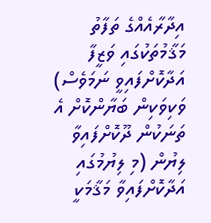އިދާރާއެއްގެ ތަފާތު މަޤާމުތަކުގައި ވަޒީފާ އަދާކޮށްފައިވީ ނަމަވެސް) ވަކިވަކިން ބަޔާންކޮށް އެ ތަނަކުން ދޫކޮށްފައިވާ ލިޔުން (މި ލިޔުމުގައި އަދާކޮށްފައިވާ މަޤާމަކީ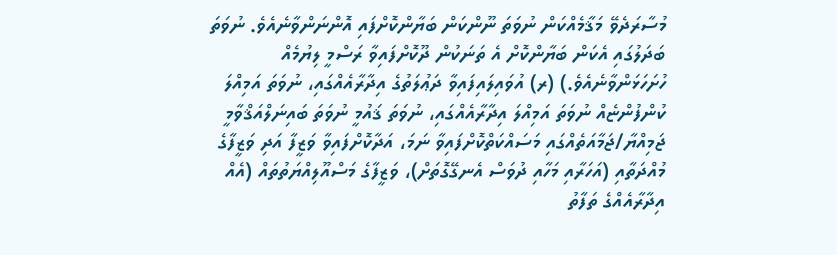މުސާރަދެވޭ މަޤާމެއްކަން ނުވަތަ ނޫންކަން ބަޔާންކޮށްފައި އޮންނަންވާނެއެވެ. ނުވަތަ ބަދަލުގައި އެކަން ބަޔާންކޮށް އެ ތަނަކުން ދޫކޮށްފައިވާ ރަސްމީ ލިޔުމެއް ހުށަހަޅަންވާނެއެވެ.) (ރ) އުވައިލައިފައިވާ ދަޢުލަތުގެ އިދާރާއެއްގައި، ނުވަތަ އަމިއްލަ ކުންފުންޏެއް ނުވަތަ އަމިއްލަ އިދާރާއެއްގައި، ނުވަތަ ޤައުމީ ނުވަތަ ބައިނަލްއަޤްވާމީ ޖަމިއްޔާ/ޖަމާއަތެއްގައި މަސައްކަތްކޮށްފައިވާ ނަމަ، އަދާކޮށްފައިވާ ވަޒީފާ އަދި ވަޒީފާގެ މުއްދަތާއި (އަހަރާއި މަހާއި ދުވަސް އެނގޭގޮތަށް)، ވަޒީފާގެ މަސްއޫލިއްޔަތުތައް (އެއް އިދާރާއެއްގެ ތަފާތު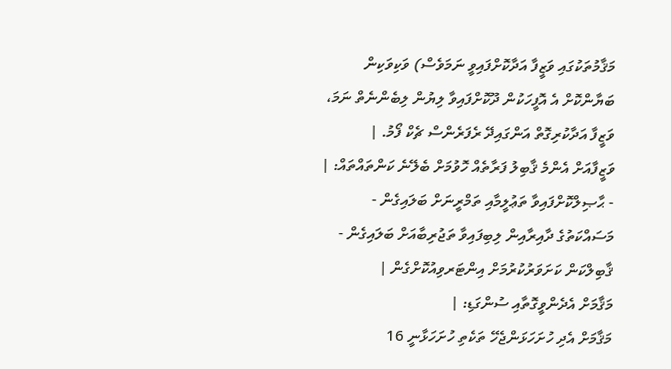މަޤާމުތަކުގައި ވަޒީފާ އަދާކޮށްފައިވީ ނަމަވެސް) ވަކިވަކިން ބަޔާންކޮށް އެ އޮފީހަކުން ދޫކޮށްފައިވާ ލިޔުން ލިބެންނެތް ނަމަ، ވަޒީފާ އަދާކުރިގޮތް އަންގައިދޭ ރެފަރެންސް ޗެކް ފޯމު. |
ވަޒީފާއަށް އެންމެ ޤާބިލު ފަރާތެއް ހޮވުމަށް ބެލޭނެ ކަންތައްތައް: |
- ޙާޞިލްކޮށްފައިވާ ތަޢުލީމާއި ތަމްރީނަށް ބަލައިގެން - މަސައްކަތުގެ ދާއިރާއިން ލިބިފައިވާ ތަޖުރިބާއަށް ބަލައިގެން - ޤާބިލްކަން ކަށަވަރުކުރުމަށް އިންޓަރވިއުކޮށްގެން |
މަޤާމަށް އެދެންވީގޮތާއި ސުންގަޑި: |
މަޤާމަށް އެދި ހުށަހަޅަންޖެހޭ ތަކެތި ހުށަހަޅާނީ 16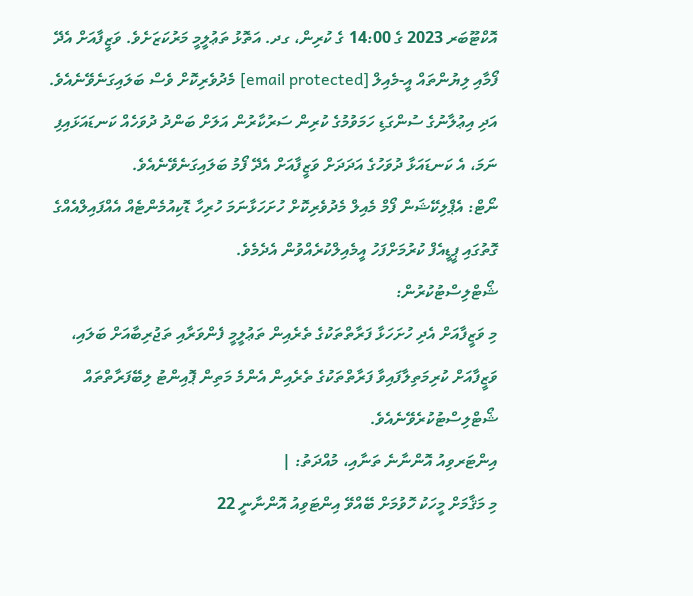އޮކްޓޫބަރ 2023 ގެ 14:00 ގެ ކުރިން، ގދ. އަތޮޅު ތަޢުލީމީ މަރުކަޒަށެވެ. ވަޒީފާއަށް އެދޭ ފޯމާއި ލިޔުންތައް އީ-މެއިލް [email protected] މެދުވެރިކޮށް ވެސް ބަލައިގަނެވޭނެއެވެ. އަދި އިޢުލާނުގެ ސުންގަޑި ހަމަވުމުގެ ކުރިން ސަރުކާރުން އަލަށް ބަންދު ދުވަހެއް ކަނޑައަޅައިފި ނަމަ، އެ ކަނޑައަޅާ ދުވަހުގެ އަދަދަށް ވަޒީފާއަށް އެދޭ ފޯމު ބަލައިގަނެވޭނެއެވެ.
ނޯޓް: އެޕްލިކޭޝަން ފޯމް މެއިލް މެދުވެރިކޮށް ހުށަހަޅާނަމަ ހުރިހާ ޑޮކިއުމެންޓެއް އެއްފައިލްއެއްގެ ގޮތުގައި ޕީޑީއެފް ކުރުމަށްފަހު އީމެއިލްކުރެއްވުން އެދެމެވެ.
ޝޯޓްލިސްޓުކުރުން:
މި ވަޒީފާއަށް އެދި ހުށަހަޅާ ފަރާތްތަކުގެ ތެރެއިން ތަޢުލީމީ ފެންވަރާއި ތަޖުރިބާއަށް ބަލައި، ވަޒީފާއަށް ކުރިމަތިލާފައިވާ ފަރާތްތަކުގެ ތެރެއިން އެންމެ މަތިން ޕޮއިންޓު ލިބޭފަރާތްތައް ޝޯޓްލިސްޓުކުރެވޭނެއެވެ.
އިންޓަރވިއު އޮންނާނެ ތަނާއި، މުއްދަތު: |
މި މަޤާމަށް މީހަކު ހޮވުމަށް ބޭއްވޭ އިންޓަވިއު އޮންނާނީ 22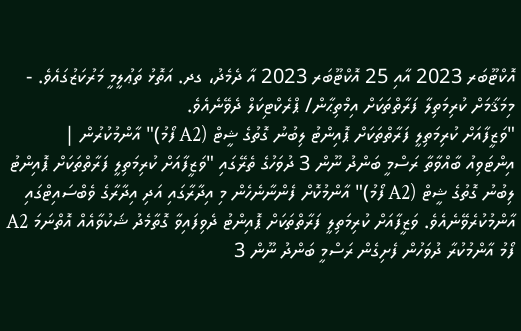އޮކްޓޫބަރ 2023 އާއި 25 އޮކްޓޫބަރ 2023 އާ ދެމެދު، ގދ. އަތޮޅު ތަޢުލީމީ މަރުކަޒުގައެވެ. - މިމަޤާމަށް ކުރިމަތިލާ ފަރާތްތަކަށް އިމްތިޙާން/ ޕްރެކްޓިކަލް ދެވޭނެއެވެ.
"ވަޒީފާއަށް ކުރިމަތިލީ ފަރާތްތަކަށް ޕޮއިންޓު ލިބުނު ގޮތުގެ ޝީޓް (A2 ފޯމު)" އާންމުކުރުން |
އިންޓަވިއު ބާއްވާތާ ރަސްމީ ބަންދު ނޫން 3 ދުވަހުގެ ތެރޭގައި "ވަޒީފާއަށް ކުރިމަތިލީ ފަރާތްތަކަށް ޕޮއިންޓު ލިބުނު ގޮތުގެ ޝީޓް (A2 ފޯމު)" އާންމުކޮށް ފެންނާނެހެން މި އިދާރާގައި އަދި އިދާރާގެ ވެބްސައިޓްގައި އާންމުކުރެވޭނެއެވެ. ވަޒީފާއަށް ކުރިމަތިލީ ފަރާތްތަކަށް ޕޮއިންޓު ދެވިފައިވާ ގޮތާމެދު ޝަކުވާއެއް އޮތްނަމަ A2 ފޯމު އާންމުކުރާ ދުވަހުން ފެށިގެން ރަސްމީ ބަންދު ނޫން 3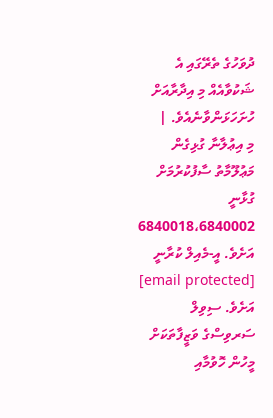ދުވަހުގެ ތެރޭގައި އެ ޝަކުވާއެއް މި އިދާރާއަށް ހުށަހަޅަންވާނެއެވެ. |
މި އިޢުލާނާ ގުޅިގެން މަޢުލޫމާތު ސާފުކުރުމަށް ގުޅާނީ 6840018،6840002 އަށެވެ. އީ-މެއިލް ކުރާނީ [email protected] އަށެވެ. ސިވިލް ސަރވިސްގެ ވަޒީފާތަކަށް މީހުން ހޮވުމާއި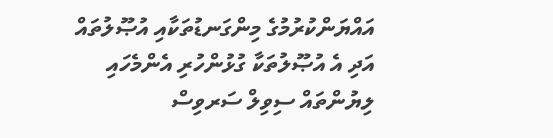އައްޔަންކުރުމުގެ މިންގަނޑުތަކާއި އުޞޫލުތައް އަދި އެ އުޞޫލުތަކާ ގުޅުންހުރި އެންމެހައި ލިޔުންތައް ސިވިލް ސަރވިސް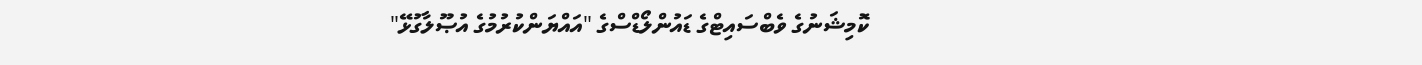ކޮމިޝަނުގެ ވެބްސައިޓްގެ ޑައުންލޯޑްސްގެ "އައްޔަންކުރުމުގެ އުޞޫލާގުޅޭ"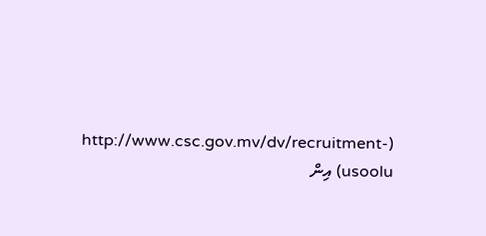(http://www.csc.gov.mv/dv/recruitment-usoolu) އިން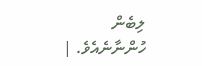ލިބެން ހުންނާނެއެވެ. |